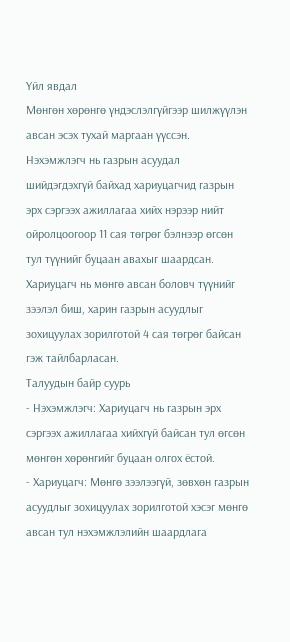Үйл явдал
Мөнгөн хөрөнгө үндэслэлгүйгээр шилжүүлэн авсан эсэх тухай маргаан үүссэн. Нэхэмжлэгч нь газрын асуудал шийдэгдэхгүй байхад хариуцагчид газрын эрх сэргээх ажиллагаа хийх нэрээр нийт ойролцоогоор 11 сая төгрөг бэлнээр өгсөн тул түүнийг буцаан авахыг шаардсан. Хариуцагч нь мөнгө авсан боловч түүнийг зээлэл биш, харин газрын асуудлыг зохицуулах зорилготой 4 сая төгрөг байсан гэж тайлбарласан.
Талуудын байр суурь
- Нэхэмжлэгч: Хариуцагч нь газрын эрх сэргээх ажиллагаа хийхгүй байсан тул өгсөн мөнгөн хөрөнгийг буцаан олгох ёстой.
- Хариуцагч: Мөнгө зээлээгүй, зөвхөн газрын асуудлыг зохицуулах зорилготой хэсэг мөнгө авсан тул нэхэмжлэлийн шаардлага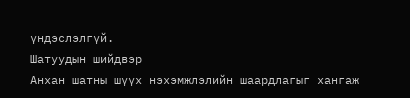үндэслэлгүй.
Шатуудын шийдвэр
Анхан шатны шүүх нэхэмжлэлийн шаардлагыг хангаж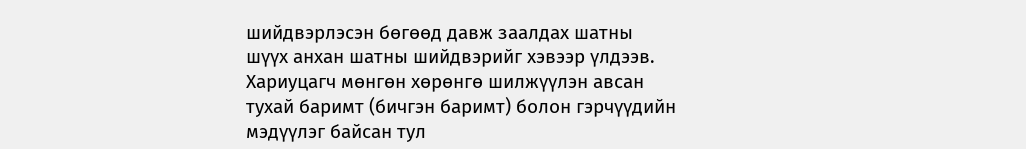шийдвэрлэсэн бөгөөд давж заалдах шатны шүүх анхан шатны шийдвэрийг хэвээр үлдээв. Хариуцагч мөнгөн хөрөнгө шилжүүлэн авсан тухай баримт (бичгэн баримт) болон гэрчүүдийн мэдүүлэг байсан тул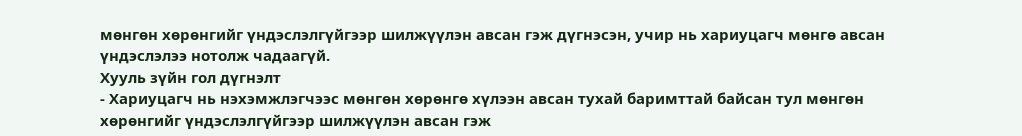мөнгөн хөрөнгийг үндэслэлгүйгээр шилжүүлэн авсан гэж дүгнэсэн, учир нь хариуцагч мөнгө авсан үндэслэлээ нотолж чадаагүй.
Хууль зүйн гол дүгнэлт
- Хариуцагч нь нэхэмжлэгчээс мөнгөн хөрөнгө хүлээн авсан тухай баримттай байсан тул мөнгөн хөрөнгийг үндэслэлгүйгээр шилжүүлэн авсан гэж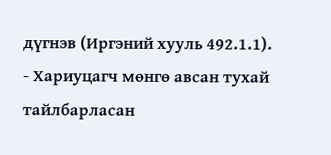дүгнэв (Иргэний хууль 492.1.1).
- Хариуцагч мөнгө авсан тухай тайлбарласан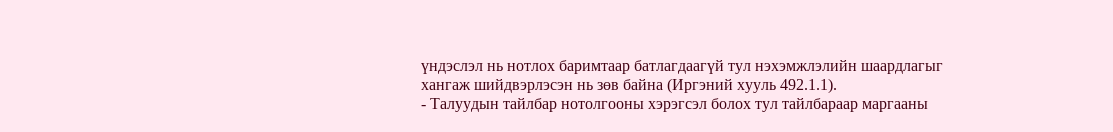үндэслэл нь нотлох баримтаар батлагдаагүй тул нэхэмжлэлийн шаардлагыг хангаж шийдвэрлэсэн нь зөв байна (Иргэний хууль 492.1.1).
- Талуудын тайлбар нотолгооны хэрэгсэл болох тул тайлбараар маргааны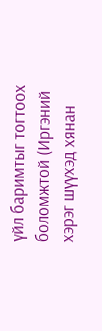үйл баримтыг тогтоох боломжтой (Иргэний хэрэг шүүхэд хянан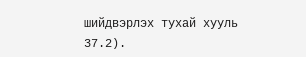шийдвэрлэх тухай хууль 37.2).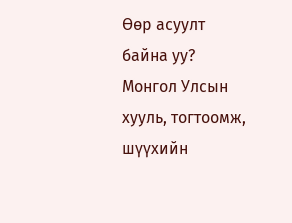Өөр асуулт байна уу?
Монгол Улсын хууль, тогтоомж, шүүхийн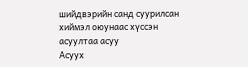шийдвэрийн санд суурилсан хиймэл оюунаас хүссэн асуултаа асуу
Асуух